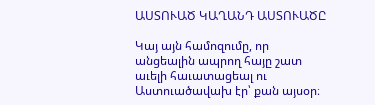ԱՍՏՈՒԱԾ ԿԱՂԱՆԴ ԱՍՏՈՒԱԾԸ

Կայ այն համոզումը, որ անցեալին ապրող հայը շատ աւելի հաւատացեալ ու Աստուածավախ էր՝ քան այսօր։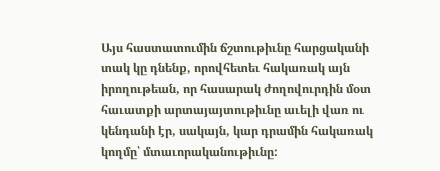Այս հաստատումին ճշտութիւնը հարցականի տակ կը դնենք, որովհետեւ հակառակ այն իրողութեան, որ հասարակ ժողովուրդին մօտ հաւատքի արտայայտութիւնը աւելի վառ ու կենդանի էր, սակայն, կար դրամին հակառակ կողմը՝ մտաւորականութիւնը: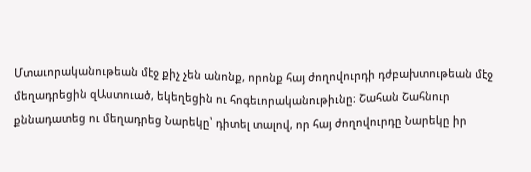Մտաւորականութեան մէջ քիչ չեն անոնք, որոնք հայ ժողովուրդի դժբախտութեան մէջ մեղադրեցին զԱստուած, եկեղեցին ու հոգեւորականութիւնը։ Շահան Շահնուր քննադատեց ու մեղադրեց Նարեկը՝ դիտել տալով, որ հայ ժողովուրդը Նարեկը իր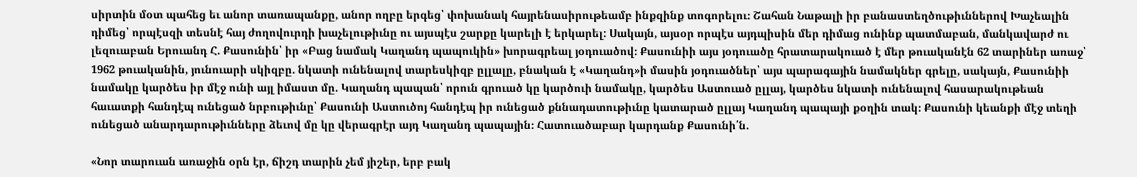սիրտին մօտ պահեց եւ անոր տառապանքը, անոր ողբը երգեց՝ փոխանակ հայրենասիրութեամբ ինքզինք տոգորելու։ Շահան Նաթալի իր բանաստեղծութիւններով Խաչեալին դիմեց՝ որպէսզի տեսնէ հայ ժողովուրդի խաչելութիւնը ու այսպէս շարքը կարելի է երկարել: Սակայն, այսօր որպէս այդպիսին մեր դիմաց ունինք պատմաբան, մանկավարժ ու լեզուաբան Երուանդ Հ. Քասունին՝ իր «Բաց նամակ Կաղանդ պապուկին» խորագրեալ յօդուածով։ Քասունիի այս յօդուածը հրատարակուած է մեր թուականէն 62 տարիներ առաջ՝ 1962 թուականին, յունուարի սկիզբը. նկատի ունենալով տարեսկիզբ ըլլալը, բնական է «Կաղանդ»ի մասին յօդուածներ՝ այս պարագային նամակներ գրելը, սակայն, Քասունիի նամակը կարծես իր մէջ ունի այլ իմաստ մը. Կաղանդ պապան՝ որուն գրուած կը կարծուի նամակը, կարծես Աստուած ըլլայ, կարծես նկատի ունենալով հասարակութեան հաւատքի հանդէպ ունեցած նրբութիւնը՝ Քասունի Աստուծոյ հանդէպ իր ունեցած քննադատութիւնը կատարած ըլլայ Կաղանդ պապայի քօղին տակ։ Քասունի կեանքի մէջ տեղի ունեցած անարդարութիւնները ձեւով մը կը վերագրէր այդ Կաղանդ պապային։ Հատուածաբար կարդանք Քասունի՛ն.

«Նոր տարուան առաջին օրն էր, ճիշդ տարին չեմ յիշեր, երբ բակ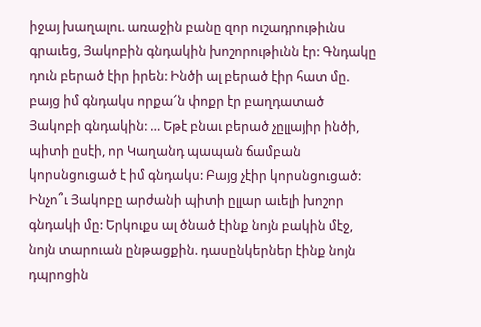իջայ խաղալու. առաջին բանը զոր ուշադրութիւնս գրաւեց, Յակոբին գնդակին խոշորութիւնն էր: Գնդակը դուն բերած էիր իրեն: Ինծի ալ բերած էիր հատ մը. բայց իմ գնդակս որքա՜ն փոքր էր բաղդատած Յակոբի գնդակին: … Եթէ բնաւ բերած չըլլայիր ինծի, պիտի ըսէի, որ Կաղանդ պապան ճամբան կորսնցուցած է իմ գնդակս: Բայց չէիր կորսնցուցած: Ինչո՞ւ Յակոբը արժանի պիտի ըլլար աւելի խոշոր գնդակի մը: Երկուքս ալ ծնած էինք նոյն բակին մէջ, նոյն տարուան ընթացքին. դասընկերներ էինք նոյն դպրոցին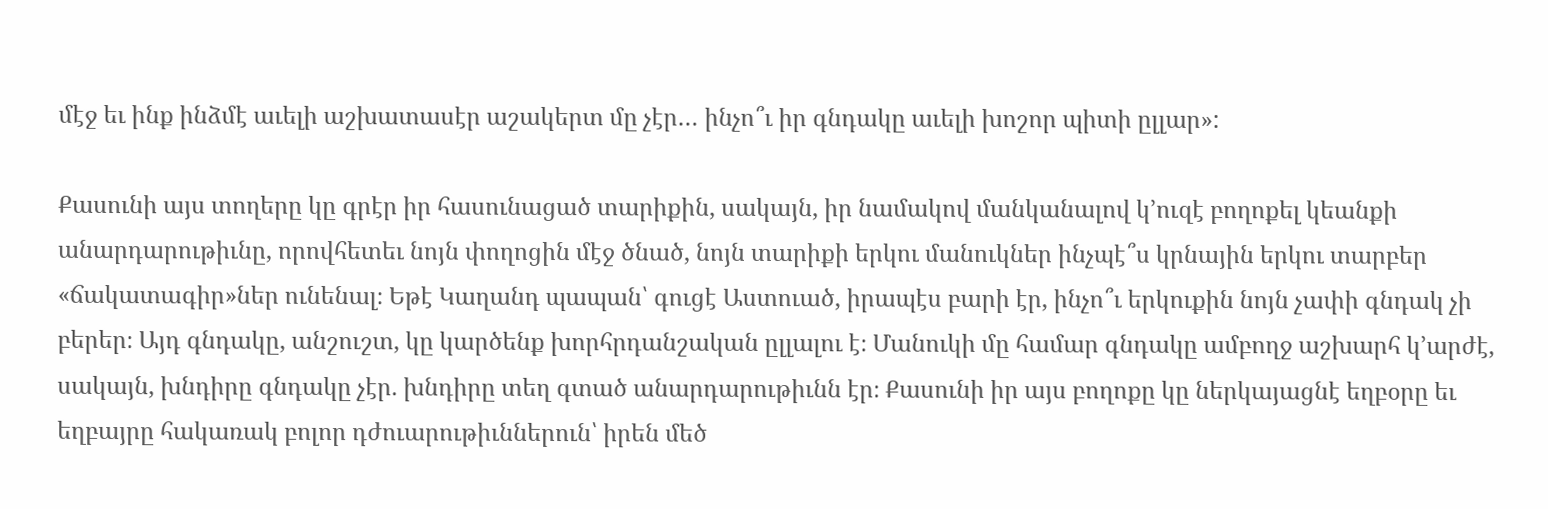մէջ եւ ինք ինձմէ աւելի աշխատասէր աշակերտ մը չէր… ինչո՞ւ իր գնդակը աւելի խոշոր պիտի ըլլար»:

Քասունի այս տողերը կը գրէր իր հասունացած տարիքին, սակայն, իր նամակով մանկանալով կ՚ուզէ բողոքել կեանքի անարդարութիւնը, որովհետեւ նոյն փողոցին մէջ ծնած, նոյն տարիքի երկու մանուկներ ինչպէ՞ս կրնային երկու տարբեր «ճակատագիր»ներ ունենալ։ Եթէ Կաղանդ պապան՝ գուցէ Աստուած, իրապէս բարի էր, ինչո՞ւ երկուքին նոյն չափի գնդակ չի բերեր։ Այդ գնդակը, անշուշտ, կը կարծենք խորհրդանշական ըլլալու է։ Մանուկի մը համար գնդակը ամբողջ աշխարհ կ՚արժէ, սակայն, խնդիրը գնդակը չէր. խնդիրը տեղ գտած անարդարութիւնն էր։ Քասունի իր այս բողոքը կը ներկայացնէ եղբօրը եւ եղբայրը հակառակ բոլոր դժուարութիւններուն՝ իրեն մեծ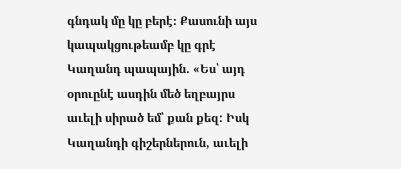գնդակ մը կը բերէ։ Քասունի այս կապակցութեամբ կը գրէ Կաղանդ պապային. «Ես՝ այդ օրուընէ ասդին մեծ եղբայրս աւելի սիրած եմ՝ քան քեզ: Իսկ Կաղանդի գիշերներուն, աւելի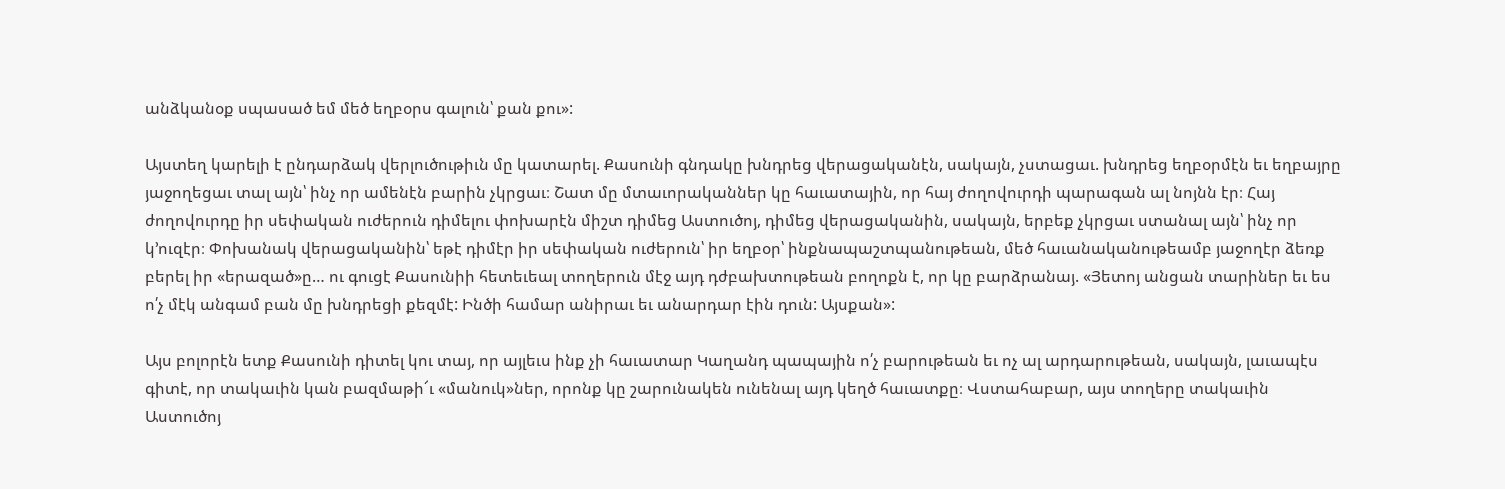անձկանօք սպասած եմ մեծ եղբօրս գալուն՝ քան քու»:

Այստեղ կարելի է ընդարձակ վերլուծութիւն մը կատարել. Քասունի գնդակը խնդրեց վերացականէն, սակայն, չստացաւ. խնդրեց եղբօրմէն եւ եղբայրը յաջողեցաւ տալ այն՝ ինչ որ ամենէն բարին չկրցաւ։ Շատ մը մտաւորականներ կը հաւատային, որ հայ ժողովուրդի պարագան ալ նոյնն էր։ Հայ ժողովուրդը իր սեփական ուժերուն դիմելու փոխարէն միշտ դիմեց Աստուծոյ, դիմեց վերացականին, սակայն, երբեք չկրցաւ ստանալ այն՝ ինչ որ կ՚ուզէր։ Փոխանակ վերացականին՝ եթէ դիմէր իր սեփական ուժերուն՝ իր եղբօր՝ ինքնապաշտպանութեան, մեծ հաւանականութեամբ յաջողէր ձեռք բերել իր «երազած»ը… ու գուցէ Քասունիի հետեւեալ տողերուն մէջ այդ դժբախտութեան բողոքն է, որ կը բարձրանայ. «Յետոյ անցան տարիներ եւ ես ո՛չ մէկ անգամ բան մը խնդրեցի քեզմէ: Ինծի համար անիրաւ եւ անարդար էին դուն: Այսքան»:

Այս բոլորէն ետք Քասունի դիտել կու տայ, որ այլեւս ինք չի հաւատար Կաղանդ պապային ո՛չ բարութեան եւ ոչ ալ արդարութեան, սակայն, լաւապէս գիտէ, որ տակաւին կան բազմաթի՜ւ «մանուկ»ներ, որոնք կը շարունակեն ունենալ այդ կեղծ հաւատքը։ Վստահաբար, այս տողերը տակաւին Աստուծոյ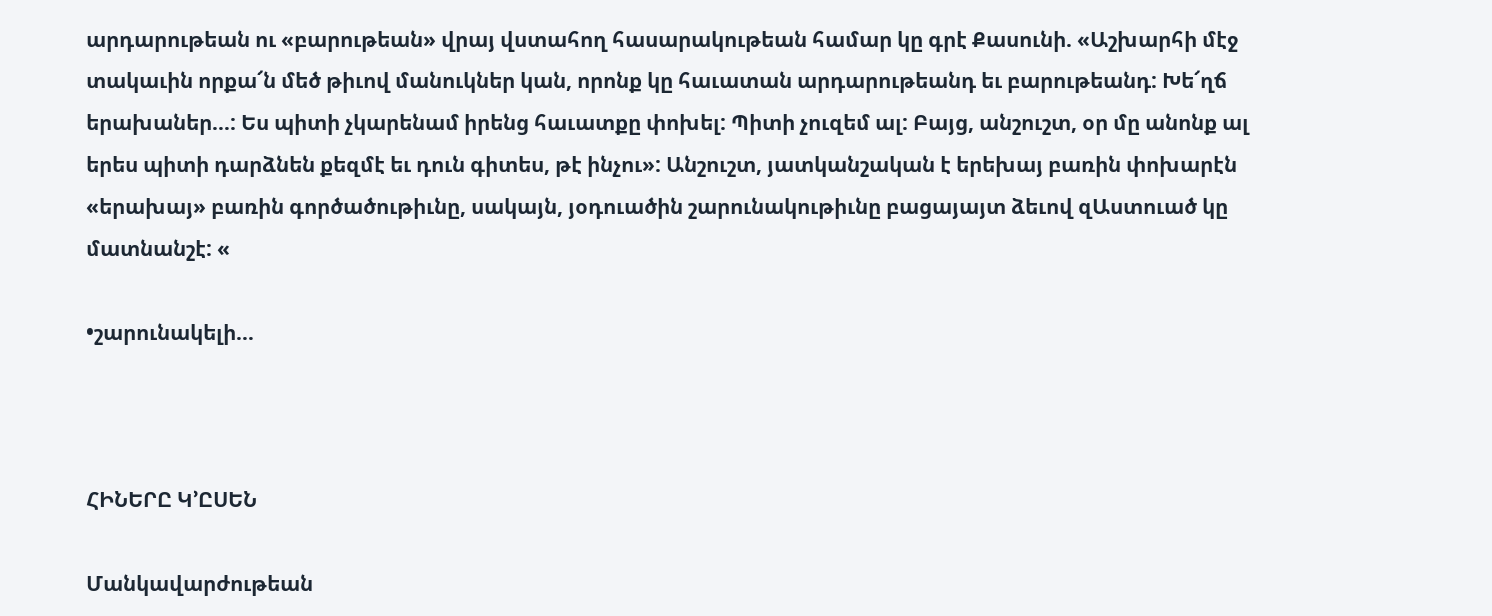արդարութեան ու «բարութեան» վրայ վստահող հասարակութեան համար կը գրէ Քասունի. «Աշխարհի մէջ տակաւին որքա՜ն մեծ թիւով մանուկներ կան, որոնք կը հաւատան արդարութեանդ եւ բարութեանդ: Խե՜ղճ երախաներ…: Ես պիտի չկարենամ իրենց հաւատքը փոխել: Պիտի չուզեմ ալ: Բայց, անշուշտ, օր մը անոնք ալ երես պիտի դարձնեն քեզմէ եւ դուն գիտես, թէ ինչու»: Անշուշտ, յատկանշական է երեխայ բառին փոխարէն «երախայ» բառին գործածութիւնը, սակայն, յօդուածին շարունակութիւնը բացայայտ ձեւով զԱստուած կը մատնանշէ: «

•շարունակելի…



ՀԻՆԵՐԸ Կ՚ԸՍԵՆ

Մանկավարժութեան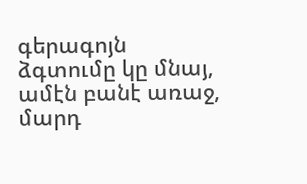գերագոյն ձգտումը կը մնայ, ամէն բանէ առաջ, մարդ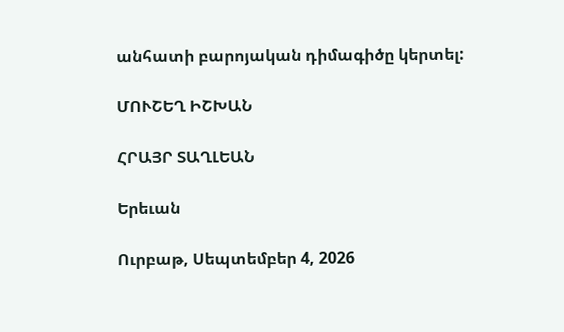անհատի բարոյական դիմագիծը կերտել:

ՄՈՒՇԵՂ ԻՇԽԱՆ

ՀՐԱՅՐ ՏԱՂԼԵԱՆ

Երեւան

Ուրբաթ, Սեպտեմբեր 4, 2026